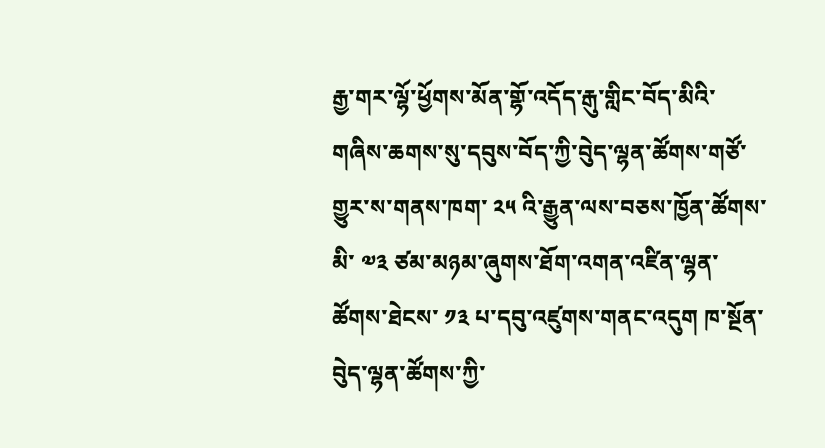རྒྱ་གར་ལྷོ་ཕྱོགས་མོན་གྷོ་འདོད་རྒུ་གླིང་བོད་མིའི་གཞིས་ཆགས་སུ་དབུས་བོད་ཀྱི་བེུད་ལྷན་ཚོགས་གཙོ་གྱུར་ས་གནས་ཁག་ ༢༥ འི་རྒྱུན་ལས་བཅས་ཁྱོན་ཚོགས་མི་ ༧༣ ཙམ་མཉམ་ཞུགས་ཐོག་འགན་འཛིན་ལྷན་ཚོགས་ཐེངས་ ༡༣ པ་དབུ་འཛུགས་གནང་འདུག ཁ་སྔོན་བེུད་ལྷན་ཚོགས་ཀྱི་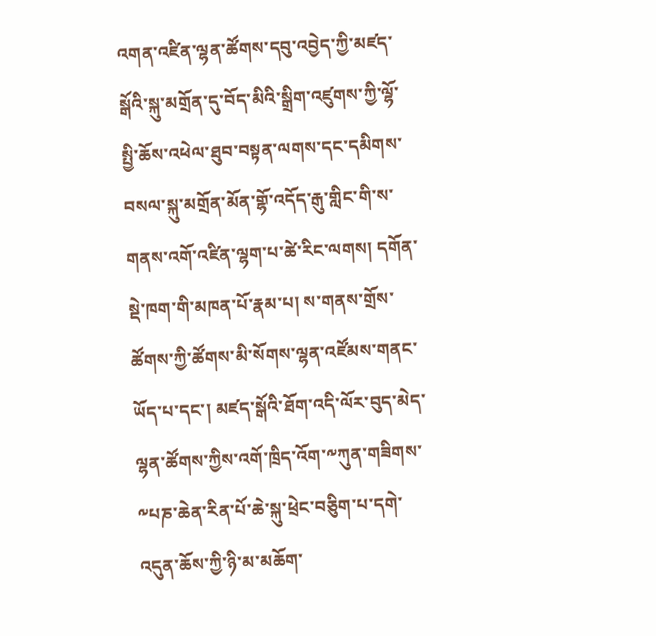འགན་འཛིན་ལྷན་ཚོགས་དབུ་འབྱེད་ཀྱི་མཛད་སྒོའི་སྐུ་མགྲོན་དུ་བོད་མིའི་སྒྲིག་འཛུགས་ཀྱི་ལྷོ་སྤྱི་ཆོས་འཕེལ་ཐུབ་བསྟན་ལགས་དང་དམིགས་བསལ་སྐུ་མགྲོན་མོན་གྷོ་འདོད་རྒུ་གླིང་གི་ས་གནས་འགོ་འཛིན་ལྷག་པ་ཚེ་རིང་ལགས། དགོན་སྡེ་ཁག་གི་མཁན་པོ་རྣམ་པ། ས་གནས་གྲོས་ཚོགས་ཀྱི་ཚོགས་མི་སོགས་ལྷན་འཛོམས་གནང་ཡོད་པ་དང་། མཛད་སྒོའི་ཐོག་འདི་ལོར་བུད་མེད་ལྷན་ཚོགས་ཀྱིས་འགོ་ཁྲིད་འོག་༸ཀུན་གཟིགས་༸པཎ་ཆེན་རིན་པོ་ཆེ་སྐུ་ཕྲེང་བཅིུག་པ་དགེ་འདུན་ཆོས་ཀྱི་ཉི་མ་མཆོག་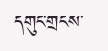དགུང་གྲངས་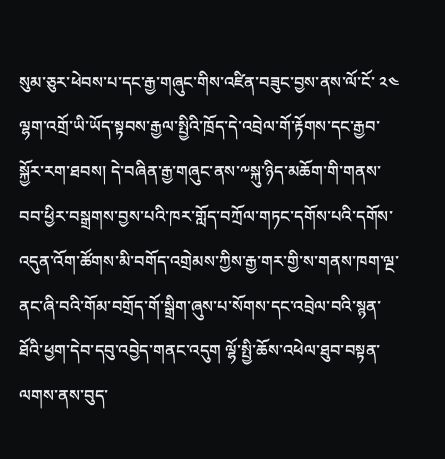སུམ་ཅུར་ཕེབས་པ་དང་རྒྱ་གཞུང་གིས་འཛིན་བཟུང་བྱས་ནས་ལོ་ངོ་ ༢༤ ལྷག་འགྲོ་ཡི་ཡོད་སྟབས་རྒྱལ་སྤྱིའི་ཁྲོད་དེ་འབྲེལ་གོ་རྟོགས་དང་རྒྱབ་སྐྱོར་རག་ཐབས། དེ་བཞིན་རྒྱ་གཞུང་ནས་༸སྐུ་ཉིད་མཆོག་གི་གནས་བབ་ཕྱིར་བསྒྲགས་བྱས་པའི་ཁར་གློད་བཀྲོལ་གཏང་དགོས་པའི་དགོས་འདུན་འོག་ཚོགས་མི་བགོད་འགྲེམས་ཀྱིས་རྒྱ་གར་གྱི་ས་གནས་ཁག་ལྔ་ནང་ཞི་བའི་གོམ་བགྲོད་གོ་སྒྲིག་ཞུས་པ་སོགས་དང་འབྲེལ་བའི་སྙན་ཐོའི་ཕྱག་དེབ་དབུ་འབྱེད་གནང་འདུག ལྷོ་སྤྱི་ཆོས་འཕེལ་ཐུབ་བསྟན་ལགས་ནས་བུད་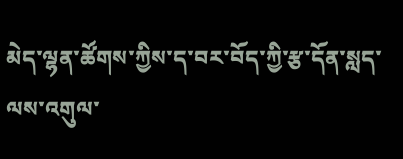མེད་ལྷན་ཚོགས་ཀྱིས་ད་བར་བོད་ཀྱི་རྩ་དོན་སླད་ལས་འགུལ་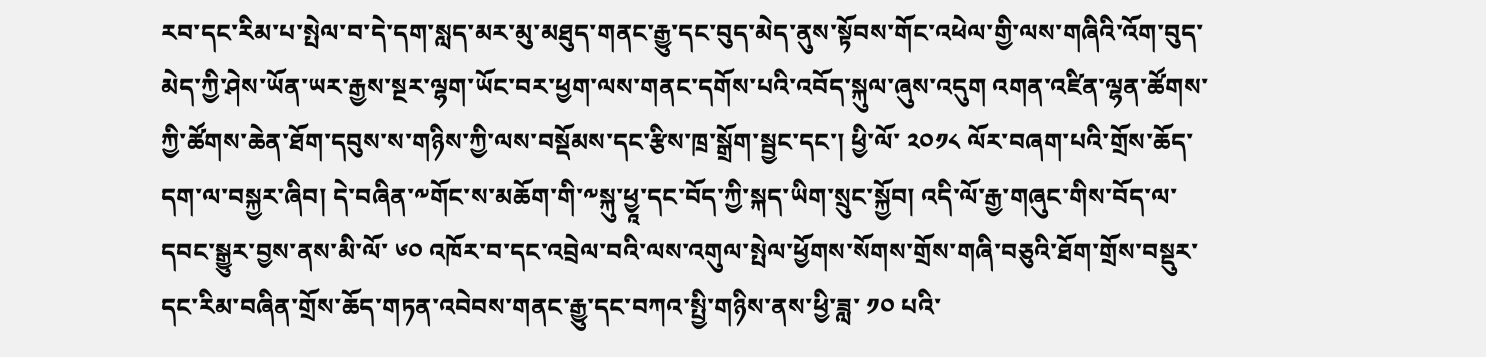རབ་དང་རིམ་པ་སྤེལ་བ་དེ་དག་སླད་མར་མུ་མཐུད་གནང་རྒྱུ་དང་བུད་མེད་ནུས་སྟོབས་གོང་འཕེལ་གྱི་ལས་གཞིའི་འོག་བུད་མེད་ཀྱི་ཤེས་ཡོན་ཡར་རྒྱས་སྔར་ལྷག་ཡོང་བར་ཕྱག་ལས་གནང་དགོས་པའི་འབོད་སྐུལ་ཞུས་འདུག འགན་འཛིན་ལྷན་ཚོགས་ཀྱི་ཚོགས་ཆེན་ཐོག་དབུས་ས་གཉིས་ཀྱི་ལས་བསྡོམས་དང་རྩིས་ཁྲ་སྒྲོག་སྦྱང་དང་། ཕྱི་ལོ་ ༢༠༡༨ ལོར་བཞག་པའི་གྲོས་ཆོད་དག་ལ་བསྐྱར་ཞིབ། དེ་བཞིན་༸གོང་ས་མཆོག་གི་༸སྐུ་ཕྱཱ་དང་བོད་ཀྱི་སྐད་ཡིག་སྲུང་སྐྱོབ། འདི་ལོ་རྒྱ་གཞུང་གིས་བོད་ལ་དབང་སྒྱུར་བྱས་ནས་མི་ལོ་ ༦༠ འཁོར་བ་དང་འབྲེལ་བའི་ལས་འགུལ་སྤེལ་ཕྱོགས་སོགས་གྲོས་གཞི་བཅུའི་ཐོག་གྲོས་བསྡུར་དང་རིམ་བཞིན་གྲོས་ཆོད་གཏན་འབེབས་གནང་རྒྱུ་དང་བཀའ་སྤྱི་གཉིས་ནས་ཕྱི་ཟླ་ ༡༠ པའི་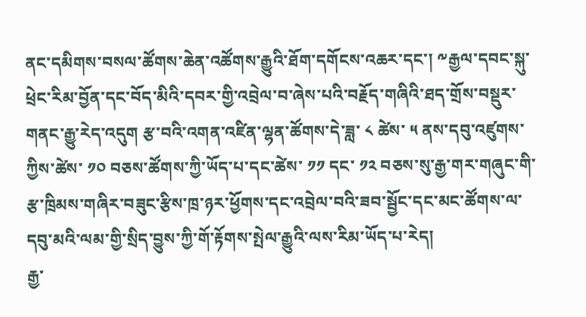ནང་དམིགས་བསལ་ཚོགས་ཆེན་འཚོགས་རྒྱུའི་ཐོག་དགོངས་འཆར་དང་། ༸རྒྱལ་དབང་སྐུ་ཕྲེང་རིམ་བྱོན་དང་བོད་མིའི་དབར་གྱི་འབྲེལ་བ་ཞེས་པའི་བརྗོད་གཞིའི་ཐད་གྲོས་བསྡུར་གནང་རྒྱུ་རེད་འདུག རྩ་བའི་འགན་འཛིན་ལྷན་ཚོགས་དེ་ཟླ་ ༨ ཚེས་ ༥ ནས་དབུ་འཛུགས་ཀྱིས་ཚེས་ ༡༠ བཅས་ཚོགས་ཀྱི་ཡོད་པ་དང་ཚེས་ ༡༡ དང་ ༡༢ བཅས་སུ་རྒྱ་གར་གཞུང་གི་རྩ་ཁྲིམས་གཞིར་བཟུང་རྩིས་ཁྲ་ཉར་ཕྱོགས་དང་འབྲེལ་བའི་ཟབ་སྦྱོང་དང་མང་ཚོགས་ལ་དབུ་མའི་ལམ་གྱི་སྲིད་བྱུས་ཀྱི་གོ་རྟོགས་སྤེལ་རྒྱུའི་ལས་རིམ་ཡོད་པ་རེད།
རྒྱ་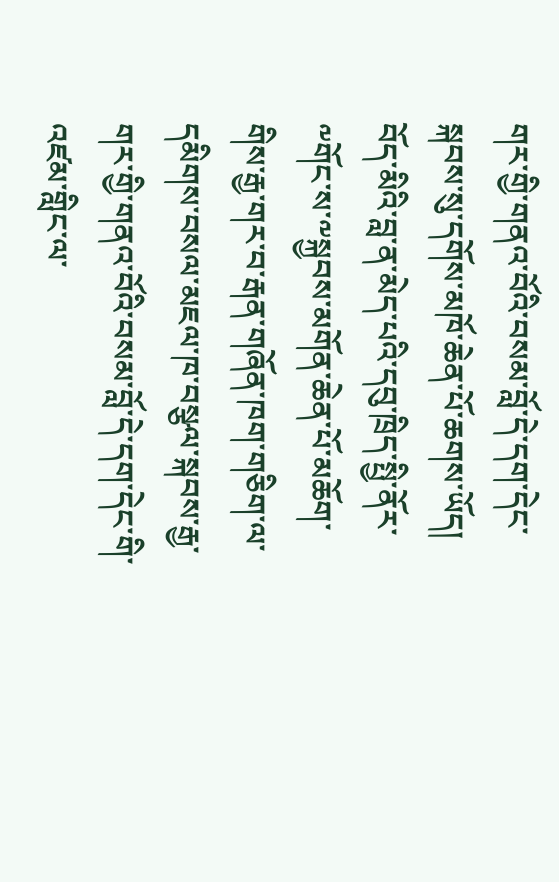གར་གྱི་གནའ་བོའི་བསམ་བློ་དེ་དག་དེང་སྐབས་སུ་དགོས་མཁོ་ཆེན་པོ་ཆགས་ཡོད།
བོད་མིའི་བླ་ན་མེད་པའི་དབུ་ཁྲིད་སྤྱི་ནོར་༸གོང་ས་༸སྐྱབས་མགོན་ཆེན་པོ་མཆོག་གིས་རྒྱ་གར་བ་རྒན་གཞོན་ཁག་གཅིག་ལ་དམིགས་བསལ་མཇལ་ཁ་བསྩལ་སྐབས་རྒྱ་གར་གྱི་གནའ་བོའི་བསམ་བློ་དེ་དག་དེང་གི་འཛམ་གླིང་ལ་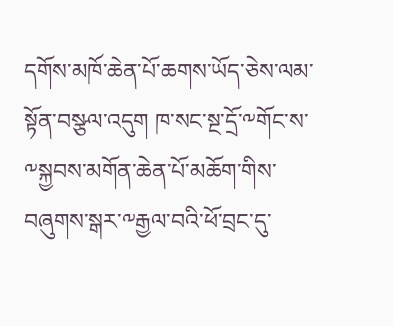དགོས་མཁོ་ཆེན་པོ་ཆགས་ཡོད་ཅེས་ལམ་སྟོན་བསྩལ་འདུག ཁ་སང་སྔ་དྲོ་༸གོང་ས་༸སྐྱབས་མགོན་ཆེན་པོ་མཆོག་གིས་བཞུགས་སྒར་༸རྒྱལ་བའི་ཕོ་བྲང་དུ་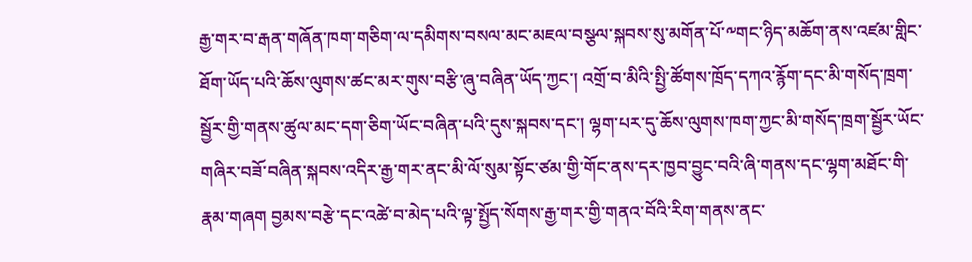རྒྱ་གར་བ་རྒན་གཞོན་ཁག་གཅིག་ལ་དམིགས་བསལ་མང་མཇལ་བསྩལ་སྐབས་སུ་མགོན་པོ་༸གང་ཉིད་མཆོག་ནས་འཛམ་གླིང་ཐོག་ཡོད་པའི་ཆོས་ལུགས་ཚང་མར་གུས་བརྩི་ཞུ་བཞིན་ཡོད་ཀྱང་། འགྲོ་བ་མིའི་སྤྱི་ཚོགས་ཁྲོད་དཀའ་རྙོག་དང་མི་གསོད་ཁྲག་སྦྱོར་གྱི་གནས་ཚུལ་མང་དག་ཅིག་ཡོང་བཞིན་པའི་དུས་སྐབས་དང་། ལྷག་པར་དུ་ཆོས་ལུགས་ཁག་ཀྱང་མི་གསོད་ཁྲག་སྦྱོར་ཡོང་གཞིར་བཟོ་བཞིན་སྐབས་འདིར་རྒྱ་གར་ནང་མི་ལོ་སུམ་སྟོང་ཙམ་གྱི་གོང་ནས་དར་ཁྱབ་བྱུང་བའི་ཞི་གནས་དང་ལྷག་མཐོང་གི་རྣམ་གཞག བྱམས་བརྩེ་དང་འཚེ་བ་མེད་པའི་ལྟ་སྤྱོད་སོགས་རྒྱ་གར་གྱི་གནའ་བོའི་རིག་གནས་ནང་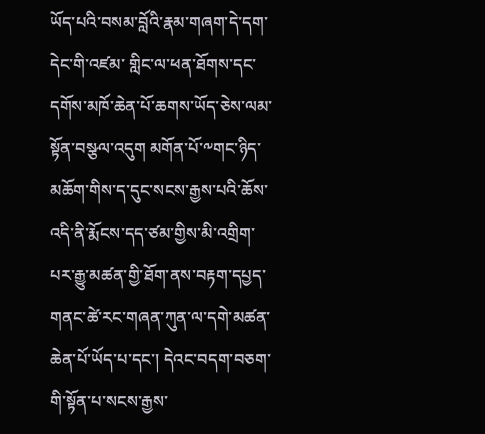ཡོད་པའི་བསམ་བློའི་རྣམ་གཞག་དེ་དག་དེང་གི་འཛམ་ གླིང་ལ་ཕན་ཐོགས་དང་དགོས་མཁོ་ཆེན་པོ་ཆགས་ཡོད་ཅེས་ལམ་སྟོན་བསྩལ་འདུག མགོན་པོ་༸གང་ཉིད་མཆོག་གིས་ད་དུང་སངས་རྒྱས་པའི་ཆོས་འདི་ནི་རྨོངས་དད་ཙམ་གྱིས་མི་འགྲིག་པར་རྒྱུ་མཚན་གྱི་ཐོག་ནས་བརྟག་དཔྱད་གནང་ཚེ་རང་གཞན་ཀུན་ལ་དགེ་མཚན་ཆེན་པོ་ཡོད་པ་དང་། དེའང་བདག་བཅག་གི་སྟོན་པ་སངས་རྒྱས་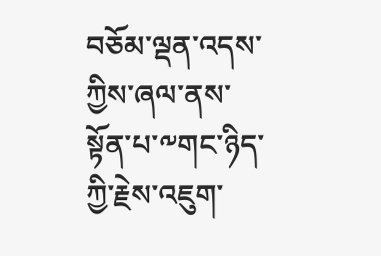བཅོམ་ལྡན་འདས་ཀྱིས་ཞལ་ནས་སྟོན་པ་༸གང་ཉིད་ཀྱི་རྗེས་འཇུག་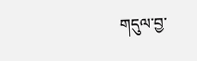གདུལ་བྱ་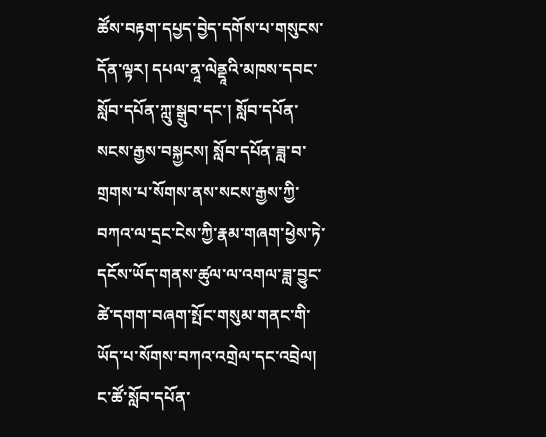ཚོས་བརྟག་དཔྱད་བྱེད་དགོས་པ་གསུངས་དོན་ལྟར། དཔལ་ནཱ་ལེནྡཱའི་མཁས་དབང་སློབ་དཔོན་ཀླུ་སྒྲུབ་དང་། སློབ་དཔོན་སངས་རྒྱས་བསྐྱངས། སློབ་དཔོན་ཟླ་བ་གྲགས་པ་སོགས་ནས་སངས་རྒྱས་ཀྱི་བཀའ་ལ་དྲང་ངེས་ཀྱི་རྣམ་གཞག་ཕྱེས་ཏེ་དངོས་ཡོད་གནས་ཚུལ་ལ་འགལ་ཟླ་བྱུང་ཚེ་དགག་བཞག་སྤོང་གསུམ་གནང་གི་ཡོད་པ་སོགས་བཀའ་འགྲེལ་དང་འབྲེལ། ང་ཚོ་སློབ་དཔོན་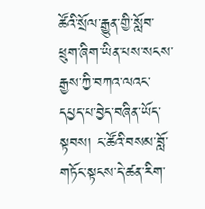ཚོའི་སྲོལ་རྒྱུན་གྱི་སློབ་ཕྲུག་ཞིག་ཡིན་པས་སངས་རྒྱས་ཀྱི་བཀའ་ལའང་དཔྱད་པ་བྱེད་བཞིན་ཡོད་སྟབས། ང་ཚོའི་བསམ་བློ་གཏོང་སྟངས་དེ་ཚན་རིག་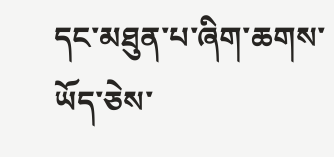དང་མཐུན་པ་ཞིག་ཆགས་ཡོད་ཅེས་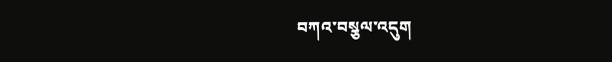བཀའ་བསྕལ་འདུག